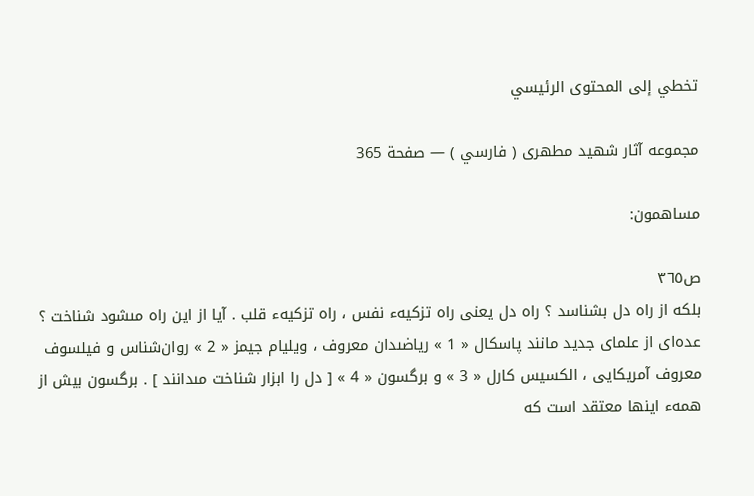تخطي إلى المحتوى الرئيسي

مجموعه آثار شهيد مطهرى ( فارسي ) — صفحة 365

مساهمون:

ص٣٦٥
بلكه از راه دل بشناسد ؟ راه دل يعنى راه تزكيهء نفس ، راه تزكيهء قلب . آيا از اين راه مىشود شناخت ؟ عده‌اى از علماى جديد مانند پاسكال « 1 » رياضىدان معروف ، ويليام جيمز « 2 » روان‌شناس و فيلسوف معروف آمريكايى ، الكسيس كارل « 3 » و برگسون « 4 » [ دل را ابزار شناخت مىدانند ] . برگسون بيش از همهء اينها معتقد است كه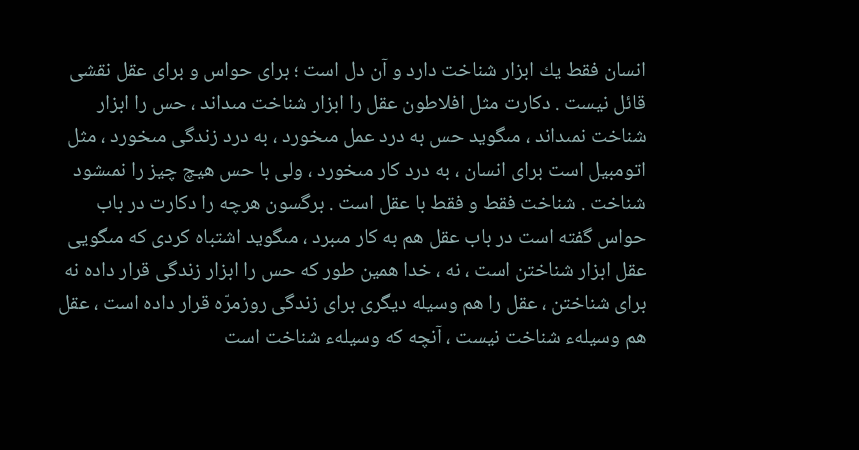انسان فقط يك ابزار شناخت دارد و آن دل است ؛ براى حواس و براى عقل نقشى قائل نيست . دكارت مثل افلاطون عقل را ابزار شناخت مىداند ، حس را ابزار شناخت نمىداند ، مىگويد حس به درد عمل مىخورد ، به درد زندگى مىخورد ، مثل اتومبيل است براى انسان ، به درد كار مىخورد ، ولى با حس هيچ چيز را نمىشود شناخت . شناخت فقط و فقط با عقل است . برگسون هرچه را دكارت در باب حواس گفته است در باب عقل هم به كار مىبرد ، مىگويد اشتباه كردى كه مىگويى عقل ابزار شناختن است ، نه ، خدا همين طور كه حس را ابزار زندگى قرار داده نه براى شناختن ، عقل را هم وسيله ديگرى براى زندگى روزمرّه قرار داده است ، عقل هم وسيلهء شناخت نيست ، آنچه كه وسيلهء شناخت است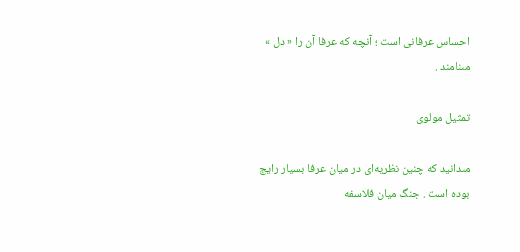احساس عرفانى است ؛ آنچه كه عرفا آن را « دل » مىنامند .

تمثيل مولوى

مىدانيد كه چنين نظريه‌اى در ميان عرفا بسيار رايج بوده است . جنگ ميان فلاسفه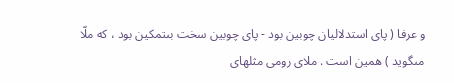و عرفا ( پاى استدلاليان چوبين بود - پاى چوبين سخت بىتمكين بود ، كه ملّا مىگويد ) همين است . ملاى رومى مثلهاى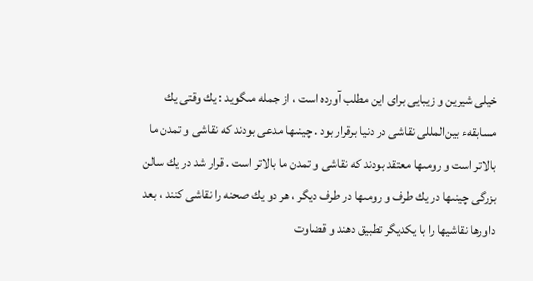خيلى شيرين و زيبايى براى اين مطلب آورده است ، از جمله مىگويد : يك وقتى يك مسابقهء بين‌المللى نقاشى در دنيا برقرار بود . چينىها مدعى بودند كه نقاشى و تمدن ما بالاتر است و رومىها معتقد بودند كه نقاشى و تمدن ما بالاتر است . قرار شد در يك سالن بزرگى چينىها در يك طرف و رومىها در طرف ديگر ، هر دو يك صحنه را نقاشى كنند ، بعد داورها نقاشيها را با يكديگر تطبيق دهند و قضاوت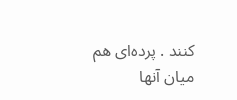كنند . پرده‌اى هم ميان آنها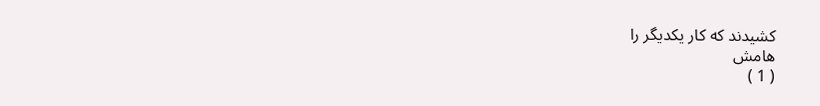كشيدند كه كار يكديگر را
هامش
( 1 )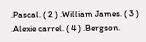.Pascal. ( 2 ) .William James. ( 3 ) .Alexie carrel. ( 4 ) .Bergson.